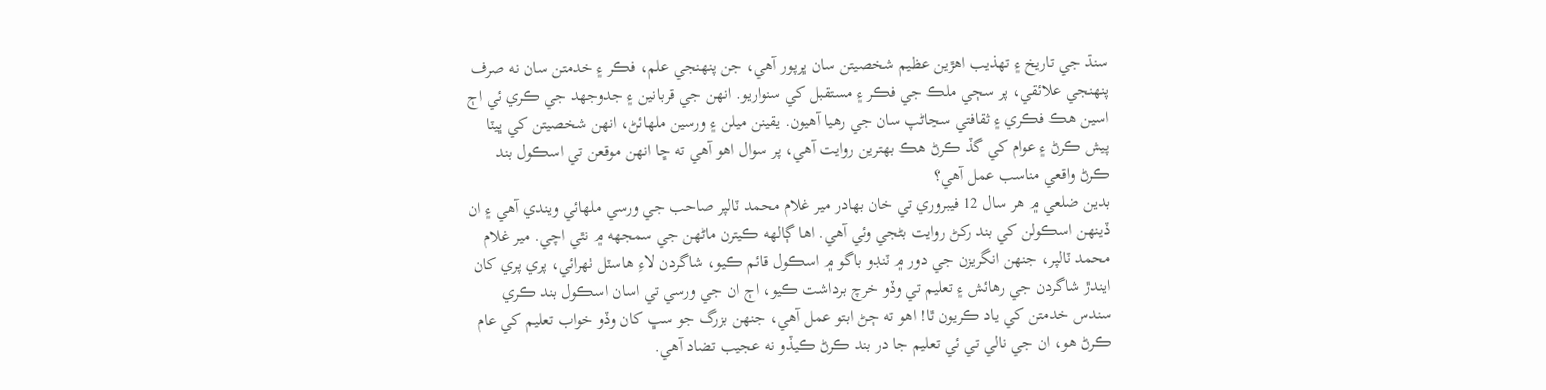سنڌ جي تاريخ ۽ تهذيب اهڙين عظيم شخصيتن سان ڀرپور آهي، جن پنهنجي علم، فڪر ۽ خدمتن سان نه صرف پنهنجي علائقي، پر سڄي ملڪ جي فڪر ۽ مستقبل کي سنواريو. انهن جي قربانين ۽ جدوجهد جي ڪري ئي اڄ اسين هڪ فڪري ۽ ثقافتي سڃاڻپ سان جي رهيا آهيون. يقينن ميلن ۽ ورسين ملهائڻ، انهن شخصيتن کي ڀيٽا پيش ڪرڻ ۽ عوام کي گڏ ڪرڻ هڪ بهترين روايت آهي، پر سوال اهو آهي ته ڇا انهن موقعن تي اسڪول بند ڪرڻ واقعي مناسب عمل آهي؟
بدين ضلعي ۾ هر سال 12 فيبروري تي خان بهادر مير غلام محمد ٽالپر صاحب جي ورسي ملهائي ويندي آهي ۽ ان ڏينهن اسڪولن کي بند رکڻ روايت بڻجي وئي آهي. اها ڳالهه ڪيترن ماڻهن جي سمجهه ۾ نٿي اچي. مير غلام محمد ٽالپر، جنهن انگريزن جي دور ۾ ٽنڊو باگو ۾ اسڪول قائم ڪيو، شاگردن لاءِ هاسٽل ٺهرائي، پري پري کان ايندڙ شاگردن جي رهائش ۽ تعليم تي وڏو خرچ برداشت ڪيو، اڄ ان جي ورسي تي اسان اسڪول بند ڪري سندس خدمتن کي ياد ڪريون ٿا! اهو ته ڄڻ ابتو عمل آهي، جنهن بزرگ جو سڀ کان وڏو خواب تعليم کي عام ڪرڻ هو، ان جي نالي تي ئي تعليم جا در بند ڪرڻ ڪيڏو نه عجيب تضاد آهي.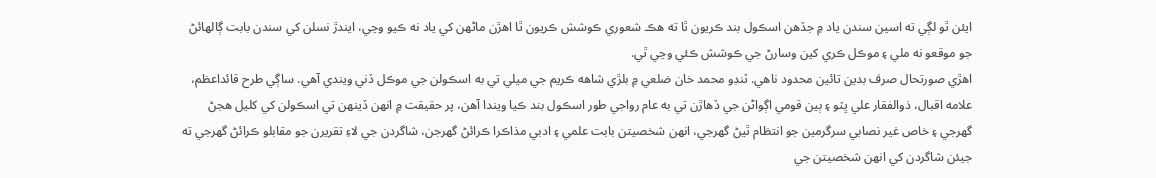ايئن ٿو لڳي ته اسين سندن ياد ۾ جڏهن اسڪول بند ڪريون ٿا ته هڪ شعوري ڪوشش ڪريون ٿا اهڙن ماڻهن کي ياد نه ڪيو وڃي، ايندڙ نسلن کي سندن بابت ڳالهائڻ جو موقعو نه ملي ۽ موڪل ڪري کين وسارڻ جي ڪوشش ڪئي وڃي ٿي.
اهڙي صورتحال صرف بدين تائين محدود ناهي. ٽنڊو محمد خان ضلعي ۾ بلڙي شاهه ڪريم جي ميلي تي به اسڪولن جي موڪل ڏني ويندي آهي. ساڳي طرح قائداعظم، علامه اقبال، ذوالفقار علي ڀٽو ۽ ٻين قومي اڳواڻن جي ڏهاڙن تي به عام رواجي طور اسڪول بند ڪيا ويندا آهن، پر حقيقت ۾ انهن ڏينهن تي اسڪولن کي کليل هجڻ گهرجي ۽ خاص غير نصابي سرگرمين جو انتظام ٿيڻ گهرجي، انهن شخصيتن بابت علمي ۽ ادبي مذاڪرا ڪرائڻ گهرجن، شاگردن جي لاءِ تقريرن جو مقابلو ڪرائڻ گهرجي ته جيئن شاگردن کي انهن شخصيتن جي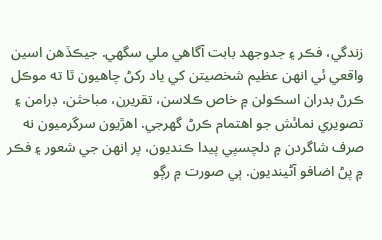زندگي، فڪر ۽ جدوجهد بابت آگاهي ملي سگهي. جيڪڏهن اسين واقعي ئي انهن عظيم شخصيتن کي ياد رکڻ چاهيون ٿا ته موڪل ڪرڻ بدران اسڪولن ۾ خاص ڪلاسن، تقريرن، مباحثن، ڊرامن ۽ تصويري نمائش جو اهتمام ڪرڻ گهرجي. اهڙيون سرگرميون نه صرف شاگردن ۾ دلچسپي پيدا ڪنديون، پر انهن جي شعور ۽ فڪر ۾ پڻ اضافو آڻينديون. ٻي صورت ۾ رڳو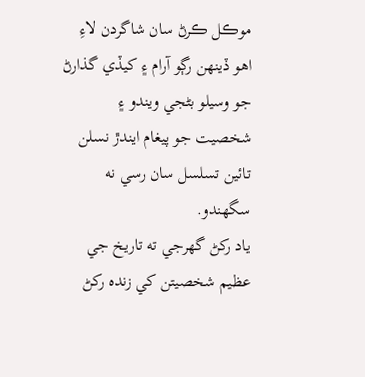موڪل ڪرڻ سان شاگردن لاءِ اهو ڏينهن رڳو آرام ۽ کيڏي گذارڻ جو وسيلو بڻجي ويندو ۽ شخصيت جو پيغام ايندڙ نسلن تائين تسلسل سان رسي نه سگهندو.
ياد رکڻ گهرجي ته تاريخ جي عظيم شخصيتن کي زنده رکڻ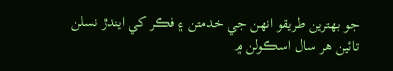جو بهترين طريقو انهن جي خدمتن ۽ فڪر کي ايندڙ نسلن تائين هر سال اسڪولن ۾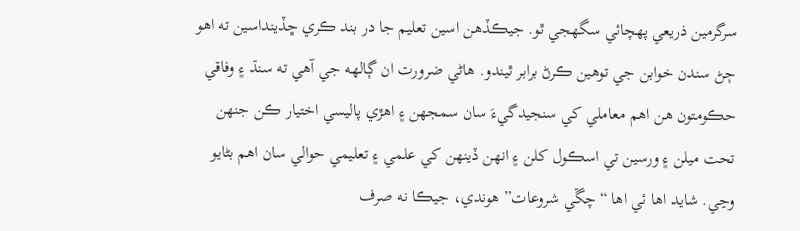سرگرمين ذريعي پهچائي سگهجي ٿو. جيڪڏهن اسين تعليم جا در بند ڪري ڇڏينداسين ته اهو ڄڻ سندن خوابن جي توهين ڪرڻ برابر ٿيندو. هاڻي ضرورت ان ڳالهه جي آهي ته سنڌ ۽ وفاقي حڪومتون هن اهم معاملي کي سنجيدگيءَ سان سمجهن ۽ اهڙي پاليسي اختيار ڪن جنهن تحت ميلن ۽ ورسين تي اسڪول کلن ۽ انهن ڏينهن کي علمي ۽ تعليمي حوالي سان اهم بڻايو وڃي. شايد اها ئي اها “چڱي شروعات” هوندي، جيڪا نه صرف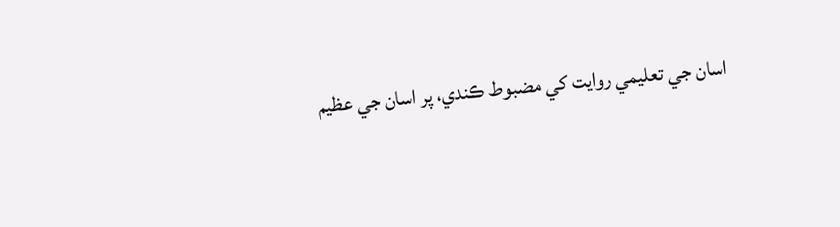اسان جي تعليمي روايت کي مضبوط ڪندي، پر اسان جي عظيم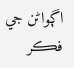اڳواڻن جي فڪر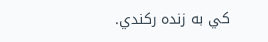کي به زنده رکندي.